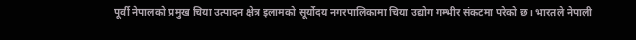पूर्वी नेपालको प्रमुख चिया उत्पादन क्षेत्र इलामको सूर्योदय नगरपालिकामा चिया उद्योग गम्भीर संकटमा परेको छ। भारतले नेपाली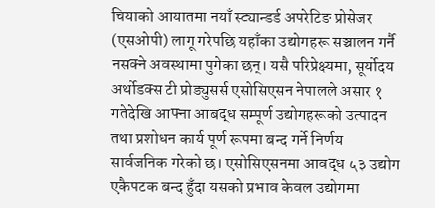चियाको आयातमा नयाँ स्ट्यान्डर्ड अपरेटिङ प्रोसेजर (एसओपी) लागू गरेपछि यहाँका उद्योगहरू सञ्चालन गर्नै नसक्ने अवस्थामा पुगेका छन्। यसै परिप्रेक्ष्यमा, सूर्योदय अर्थोडक्स टी प्रोड्युसर्स एसोसिएसन नेपालले असार १ गतेदेखि आफ्ना आबद्ध सम्पूर्ण उद्योगहरूको उत्पादन तथा प्रशोधन कार्य पूर्ण रूपमा बन्द गर्ने निर्णय सार्वजनिक गरेको छ। एसोसिएसनमा आवद्ध ५३ उद्योग एकैपटक बन्द हुँदा यसको प्रभाव केवल उद्योगमा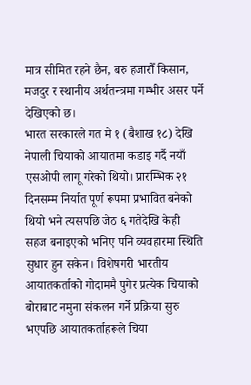मात्र सीमित रहने छैन, बरु हजारौँ किसान, मजदुर र स्थानीय अर्थतन्त्रमा गम्भीर असर पर्ने देखिएको छ।
भारत सरकारले गत मे १ (बैशाख १८) देखि नेपाली चियाको आयातमा कडाइ गर्दै नयाँ एसओपी लागू गरेको थियो। प्रारम्भिक २१ दिनसम्म निर्यात पूर्ण रूपमा प्रभावित बनेको थियो भने त्यसपछि जेठ ६ गतेदेखि केही सहज बनाइएको भनिए पनि व्यवहारमा स्थिति सुधार हुन सकेन। विशेषगरी भारतीय आयातकर्ताको गोदाममै पुगेर प्रत्येक चियाको बोराबाट नमुना संकलन गर्ने प्रक्रिया सुरु भएपछि आयातकर्ताहरूले चिया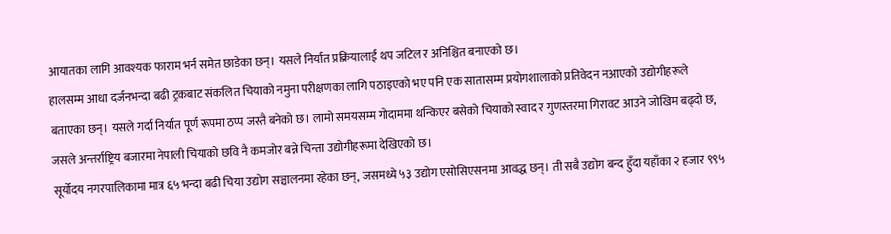आयातका लागि आवश्यक फाराम भर्न समेत छाडेका छन्। यसले निर्यात प्रक्रियालाई थप जटिल र अनिश्चित बनाएको छ।
हालसम्म आधा दर्जनभन्दा बढी ट्रकबाट संकलित चियाको नमुना परीक्षणका लागि पठाइएको भए पनि एक सातासम्म प्रयोगशालाको प्रतिवेदन नआएको उद्योगीहरूले बताएका छन्। यसले गर्दा निर्यात पूर्ण रूपमा ठप्प जस्तै बनेको छ। लामो समयसम्म गोदाममा थन्किएर बसेको चियाको स्वाद र गुणस्तरमा गिरावट आउने जोखिम बढ्दो छ, जसले अन्तर्राष्ट्रिय बजारमा नेपाली चियाको छवि नै कमजोर बन्ने चिन्ता उद्योगीहरूमा देखिएको छ।
सूर्योदय नगरपालिकामा मात्र ६५ भन्दा बढी चिया उद्योग सञ्चालनमा रहेका छन्, जसमध्ये ५३ उद्योग एसोसिएसनमा आवद्ध छन्। ती सबै उद्योग बन्द हुँदा यहाँका २ हजार ९९५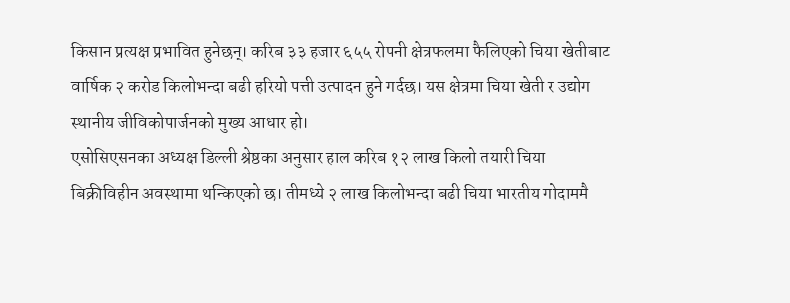किसान प्रत्यक्ष प्रभावित हुनेछन्। करिब ३३ हजार ६५५ रोपनी क्षेत्रफलमा फैलिएको चिया खेतीबाट वार्षिक २ करोड किलोभन्दा बढी हरियो पत्ती उत्पादन हुने गर्दछ। यस क्षेत्रमा चिया खेती र उद्योग स्थानीय जीविकोपार्जनको मुख्य आधार हो।
एसोसिएसनका अध्यक्ष डिल्ली श्रेष्ठका अनुसार हाल करिब १२ लाख किलो तयारी चिया बिक्रीविहीन अवस्थामा थन्किएको छ। तीमध्ये २ लाख किलोभन्दा बढी चिया भारतीय गोदाममै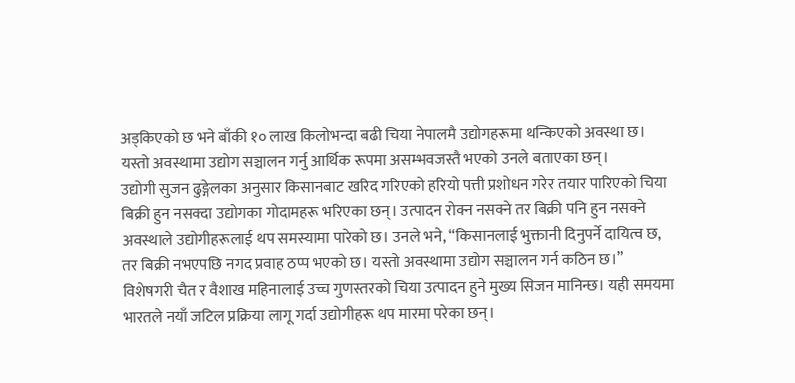अड्किएको छ भने बाँकी १० लाख किलोभन्दा बढी चिया नेपालमै उद्योगहरूमा थन्किएको अवस्था छ। यस्तो अवस्थामा उद्योग सञ्चालन गर्नु आर्थिक रूपमा असम्भवजस्तै भएको उनले बताएका छन्।
उद्योगी सुजन ढुङ्गेलका अनुसार किसानबाट खरिद गरिएको हरियो पत्ती प्रशोधन गरेर तयार पारिएको चिया बिक्री हुन नसक्दा उद्योगका गोदामहरू भरिएका छन्। उत्पादन रोक्न नसक्ने तर बिक्री पनि हुन नसक्ने अवस्थाले उद्योगीहरूलाई थप समस्यामा पारेको छ। उनले भने, “किसानलाई भुक्तानी दिनुपर्ने दायित्व छ, तर बिक्री नभएपछि नगद प्रवाह ठप्प भएको छ। यस्तो अवस्थामा उद्योग सञ्चालन गर्न कठिन छ।”
विशेषगरी चैत र वैशाख महिनालाई उच्च गुणस्तरको चिया उत्पादन हुने मुख्य सिजन मानिन्छ। यही समयमा भारतले नयाँ जटिल प्रक्रिया लागू गर्दा उद्योगीहरू थप मारमा परेका छन्।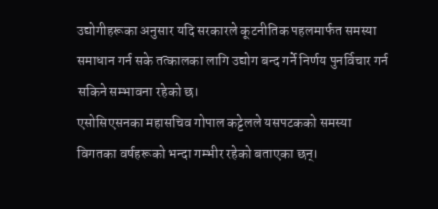उद्योगीहरूका अनुसार यदि सरकारले कूटनीतिक पहलमार्फत समस्या समाधान गर्न सके तत्कालका लागि उद्योग बन्द गर्ने निर्णय पुनर्विचार गर्न सकिने सम्भावना रहेको छ।
एसोसिएसनका महासचिव गोपाल कट्टेलले यसपटकको समस्या विगतका वर्षहरूको भन्दा गम्भीर रहेको बताएका छन्।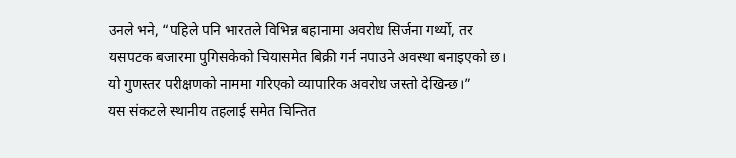उनले भने, “पहिले पनि भारतले विभिन्न बहानामा अवरोध सिर्जना गर्थ्यो, तर यसपटक बजारमा पुगिसकेको चियासमेत बिक्री गर्न नपाउने अवस्था बनाइएको छ। यो गुणस्तर परीक्षणको नाममा गरिएको व्यापारिक अवरोध जस्तो देखिन्छ।”
यस संकटले स्थानीय तहलाई समेत चिन्तित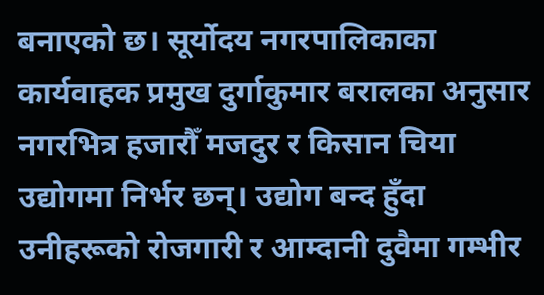बनाएको छ। सूर्योदय नगरपालिकाका कार्यवाहक प्रमुख दुर्गाकुमार बरालका अनुसार नगरभित्र हजारौँ मजदुर र किसान चिया उद्योगमा निर्भर छन्। उद्योग बन्द हुँदा उनीहरूको रोजगारी र आम्दानी दुवैमा गम्भीर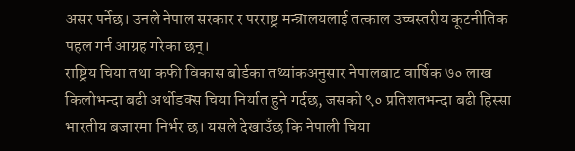असर पर्नेछ। उनले नेपाल सरकार र परराष्ट्र मन्त्रालयलाई तत्काल उच्चस्तरीय कूटनीतिक पहल गर्न आग्रह गरेका छन्।
राष्ट्रिय चिया तथा कफी विकास बोर्डका तथ्यांकअनुसार नेपालबाट वार्षिक ७० लाख किलोभन्दा बढी अर्थोडक्स चिया निर्यात हुने गर्दछ, जसको ९० प्रतिशतभन्दा बढी हिस्सा भारतीय बजारमा निर्भर छ। यसले देखाउँछ कि नेपाली चिया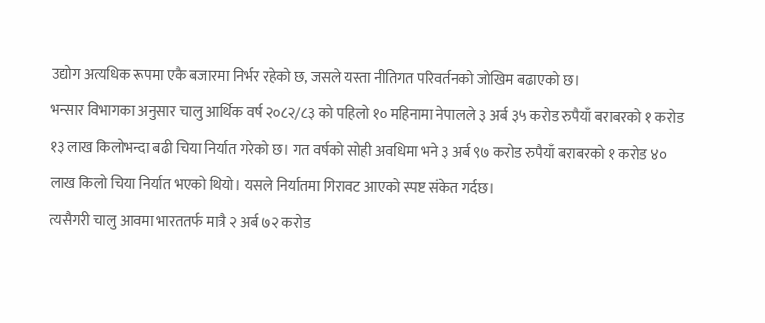उद्योग अत्यधिक रूपमा एकै बजारमा निर्भर रहेको छ, जसले यस्ता नीतिगत परिवर्तनको जोखिम बढाएको छ।
भन्सार विभागका अनुसार चालु आर्थिक वर्ष २०८२/८३ को पहिलो १० महिनामा नेपालले ३ अर्ब ३५ करोड रुपैयाँ बराबरको १ करोड १३ लाख किलोभन्दा बढी चिया निर्यात गरेको छ। गत वर्षको सोही अवधिमा भने ३ अर्ब ९७ करोड रुपैयाँ बराबरको १ करोड ४० लाख किलो चिया निर्यात भएको थियो। यसले निर्यातमा गिरावट आएको स्पष्ट संकेत गर्दछ।
त्यसैगरी चालु आवमा भारततर्फ मात्रै २ अर्ब ७२ करोड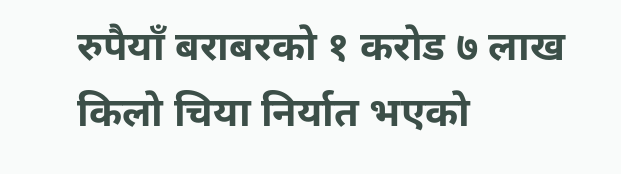रुपैयाँ बराबरको १ करोड ७ लाख किलो चिया निर्यात भएको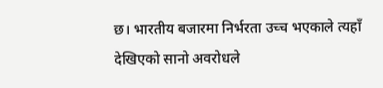छ। भारतीय बजारमा निर्भरता उच्च भएकाले त्यहाँ देखिएको सानो अवरोधले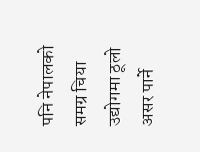पनि नेपालको समग्र चिया उद्योगमा ठूलो असर पार्ने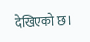देखिएको छ।